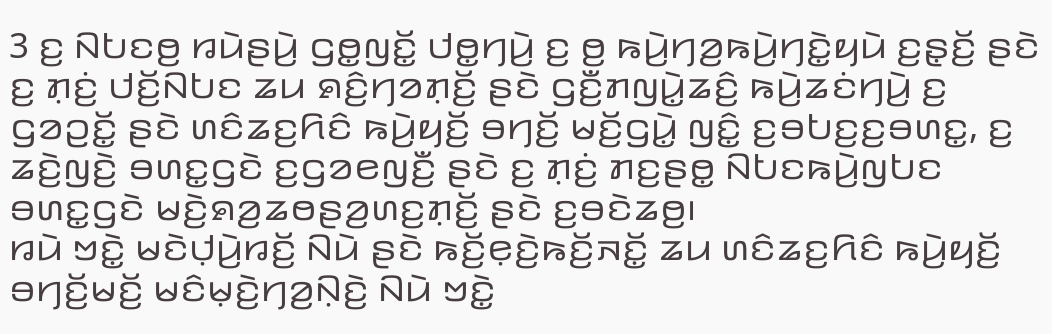3 ꤢ꤬ ꤡꤝꤢꤥ꤬ ꤙꤣꤧꤔꤣꤧ꤬ ꤞꤥ꤭ꤜꤢꤩ꤭ ꤓꤥ꤭ꤚꤣꤧ꤬ ꤢ꤬ ꤥ꤬ ꤒꤣꤧ꤬ꤚꤤ꤬ꤒꤣꤧ꤬ꤚꤢꤧ꤭ꤟꤣꤧ ꤢ꤬ꤔ꤫ꤢꤩ꤬ ꤔꤢꤧ ꤢ꤬ ꤊ꤫ꤢꤦ꤬ ꤓꤢꤩ꤬ꤡꤝꤢ ꤘꤣ ꤎꤢꤨ꤬ꤚꤤꤊ꤫ꤢꤩ꤬ ꤔꤢꤧ ꤞꤢꤪ꤬ꤊꤜꤣꤧ꤭ꤘꤢꤨ꤬ ꤒꤣꤧ꤬ꤘꤢꤦꤚꤣꤧ꤬ ꤢ꤬ ꤞꤤꤑꤢꤩ꤭ ꤔꤢꤧ ꤛꤢꤨꤘꤢ꤬ꤖꤢꤨ ꤒꤣꤧ꤬ꤟꤢꤩ꤬ ꤋꤚꤢꤩ꤬ ꤗꤢꤩ꤬ꤞꤣꤧ꤭ ꤜꤢꤨ꤭ ꤢ꤬ꤋꤝꤢ꤬ꤢ꤬ꤋꤛꤢ꤭, ꤢ꤬ ꤘꤢꤧ꤬ꤜꤢꤧ꤬ ꤋꤛꤢ꤭ꤞꤢꤧ ꤢ꤬ꤞꤤꤕꤜꤢꤪ꤬ ꤔꤢꤧ ꤢ꤬ ꤊ꤫ꤢꤦ꤬ ꤊꤢ꤬ꤔꤥ꤭ ꤡꤝꤢꤒꤣꤧ꤬ꤜꤝꤢ ꤋꤛꤢ꤭ꤞꤢꤧ ꤗꤢꤧ꤬ꤎꤤ꤬ꤘꤥꤔꤤ꤬ꤛꤢ꤬ꤊ꤫ꤢꤩ꤬ ꤔꤢꤧ ꤢ꤬ꤋꤢꤧꤘꤥ꤬꤯
ꤙꤣꤧ ꤠꤢꤧ꤭ ꤗꤢꤧꤓ꤫ꤣꤧ꤬ꤙꤢꤩ꤬ ꤡꤣꤧ ꤔꤢꤧ ꤒꤢꤩ꤬ꤕ꤫ꤢꤧ꤬ꤒꤢꤩ꤬ꤏꤢꤩ꤭ ꤘꤣ ꤛꤢꤨꤘꤢ꤬ꤖꤢꤨ ꤒꤣꤧ꤬ꤟꤢꤩ꤬ ꤋꤚꤢꤩ꤬ꤗꤢꤩ꤬ ꤗꤢꤨꤗ꤫ꤢꤧ꤬ꤚꤤ꤬ꤡ꤫ꤢꤧ꤬ ꤡꤣꤧ ꤠꤢꤧ꤭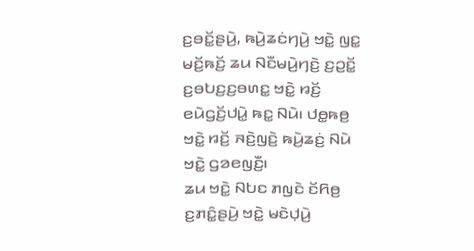ꤢ꤬ꤋꤢꤩ꤭ꤔꤣꤧ꤬, ꤒꤣꤧ꤬ꤘꤢꤦꤚꤣꤧ꤬ ꤠꤢꤧ꤭ ꤜꤢ꤭ ꤗꤢꤩ꤬ꤒꤢꤩ꤬ ꤘꤣ ꤡꤢꤪꤗꤣꤧ꤬ꤚꤢꤧ꤬ ꤢ꤬ꤑꤢꤩ꤭ ꤢ꤬ꤋꤝꤢ꤬ꤢ꤬ꤋꤛꤢ꤭ ꤠꤢꤧ꤭ ꤙꤢꤩ꤬ ꤕꤣꤧꤞꤢꤩ꤬ꤓꤣꤧ꤭ ꤒꤢ꤭ ꤡꤣꤧ꤯ ꤓꤥ꤭ꤒꤥ꤬ ꤠꤢꤧ꤭ ꤙꤢꤩ꤬ ꤏꤢꤧ꤬ꤜꤢꤧ꤬ ꤒꤣꤧ꤬ꤘꤢꤦ꤬ ꤡꤣꤧ ꤠꤢꤧ꤭ ꤞꤤꤕꤜꤢꤪ꤬꤯
ꤘꤣ ꤠꤢꤧ꤭ ꤡꤝꤢ ꤊꤜꤢꤧ ꤢꤩꤖꤥ꤬ ꤢ꤬ꤊꤢꤨ꤭ꤔꤣꤧ꤬ ꤠꤢꤧ꤭ ꤗꤢꤧꤓ꤫ꤣꤧ꤬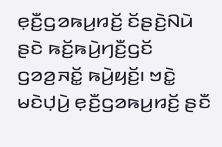ꤕ꤫ꤢꤪ꤬ꤞꤤꤒꤣ꤬ꤙꤢꤩ꤬ ꤢꤩꤔꤢꤧ꤬ꤡꤣꤧ ꤔꤢꤧ ꤒꤢꤩ꤬ꤒꤣꤧ꤬ꤚꤢꤪ꤬ꤞꤢꤩ ꤞꤤꤤ꤬ꤏꤢꤩ꤭ ꤒꤣꤧ꤬ꤟꤢꤩ꤬꤯ ꤠꤢꤧ꤭ ꤗꤢꤧꤓ꤫ꤣꤧ꤬ ꤕ꤫ꤢꤪ꤬ꤞꤤꤒꤣ꤬ꤙꤢꤩ꤬ ꤔꤢꤪ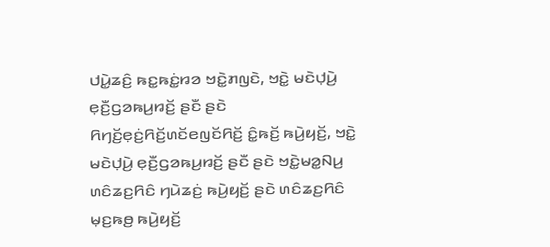ꤓꤣꤧ꤭ꤘꤢꤨ꤬ ꤒꤢ꤭ꤒꤢꤦ꤭ꤙꤤ ꤠꤢꤧ꤭ꤊꤜꤢꤧ, ꤠꤢꤧ꤭ ꤗꤢꤧꤓ꤫ꤣꤧ꤬ ꤕ꤫ꤢꤪ꤬ꤞꤤꤒꤣ꤬ꤙꤢꤩ꤬ ꤔꤢꤪ ꤔꤢꤧ ꤖꤚꤢꤩ꤬ꤕ꤫ꤢꤦ꤬ꤖꤢꤩ꤬ꤛꤢꤩꤕꤜꤢꤩꤖꤢꤩ꤬ ꤢꤨ꤭ꤒꤢꤩ꤬ ꤒꤣꤧ꤬ꤟꤢꤩ꤬, ꤠꤢꤧ꤭ ꤗꤢꤧꤓ꤫ꤣꤧ꤬ ꤕ꤫ꤢꤪ꤬ꤞꤤꤒꤣ꤬ꤙꤢꤩ꤬ ꤔꤢꤪ ꤔꤢꤧ ꤠꤢꤧ꤭ꤗꤤ꤭ꤡꤣ꤬ ꤛꤢꤨꤘꤢ꤬ꤖꤢꤨ ꤚꤣꤧꤘꤢꤦ꤬ ꤒꤣꤧ꤬ꤟꤢꤩ꤬ ꤔꤢꤧ ꤛꤢꤨꤘꤢ꤬ꤖꤢꤨ ꤗ꤫ꤢ꤬ꤒꤥ꤬ ꤒꤣꤧ꤬ꤟꤢꤩ꤬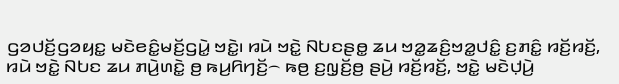ꤞꤤꤓꤢꤩ꤬ꤞꤤꤟꤢ꤭ ꤗꤢꤧꤕꤢꤨ꤭ꤗꤢꤩ꤬ꤞꤣꤧ꤭ ꤠꤢꤧ꤭꤯ ꤙꤣꤧ ꤠꤢꤧ꤭ ꤡꤝꤢꤔꤥ꤭ ꤘꤣ ꤠꤤ꤭ꤘꤢꤨ꤬ꤠꤤ꤭ꤓꤢꤨ꤭ ꤢ꤬ꤊꤢꤨ꤭ ꤙꤢꤩ꤬ꤙꤢꤩ꤬, ꤙꤣꤧ ꤠꤢꤧ꤭ ꤡꤝꤢ ꤘꤣ ꤊꤣꤧ꤬ꤛꤢꤧ꤭ ꤥ꤬ ꤒꤣ꤬ꤖꤚꤢꤩ꤬꤮ ꤒꤥ꤬ ꤢ꤬ꤜ꤫ꤢꤩ꤬ꤥ꤬ ꤔꤣꤧ꤬ ꤙꤢꤩ꤬ꤙꤢꤩ꤬, ꤠꤢꤧ꤭ ꤗꤢꤧꤓ꤫ꤣꤧ꤬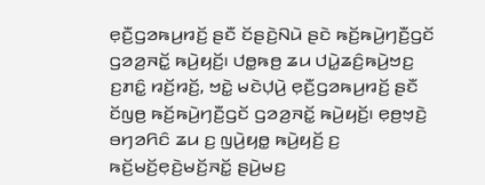ꤕ꤫ꤢꤪ꤬ꤞꤤꤒꤣ꤬ꤙꤢꤩ꤬ ꤔꤢꤪ ꤢꤩꤔꤢꤧ꤬ꤡꤣꤧ ꤔꤢꤧ ꤒꤢꤩ꤬ꤒꤣꤧ꤬ꤚꤢꤪ꤬ꤞꤢꤩ ꤞꤤꤤ꤬ꤏꤢꤩ꤭ ꤒꤣꤧ꤬ꤟꤢꤩ꤬꤯ ꤓꤥ꤭ꤒꤥ꤬ ꤘꤣ ꤓꤣꤧ꤭ꤘꤢꤨ꤬ꤒꤣꤧ꤬ꤠꤢ꤬ ꤢ꤬ꤊꤢꤨ꤭ ꤙꤢꤩ꤬ꤙꤢꤩ꤬, ꤠꤢꤧ꤭ ꤗꤢꤧꤓ꤫ꤣꤧ꤬ ꤕ꤫ꤢꤪ꤬ꤞꤤꤒꤣ꤬ꤙꤢꤩ꤬ ꤔꤢꤪ ꤢꤩꤜꤥ꤬ ꤒꤢꤩ꤬ꤒꤣꤧ꤬ꤚꤢꤪ꤬ꤞꤢꤩ ꤞꤤꤤ꤬ꤏꤢꤩ꤭ ꤒꤣꤧ꤬ꤟꤢꤩ꤬꤯ ꤕ꤫ꤥ꤬ꤠ꤫ꤢꤧ꤬ ꤋꤚꤤꤖꤢꤨ ꤘꤣ ꤢ꤬ ꤜꤣꤧ꤬ꤟꤥ꤭ ꤒꤣꤧ꤬ꤟꤢꤩ꤬ ꤢ꤬ ꤒꤢꤩ꤬ꤗꤢꤩ꤬ꤕ꤫ꤢꤧ꤬ꤗꤢꤩ꤬ꤏꤢꤩ꤭ ꤔꤣꤧ꤬ꤗꤢ꤬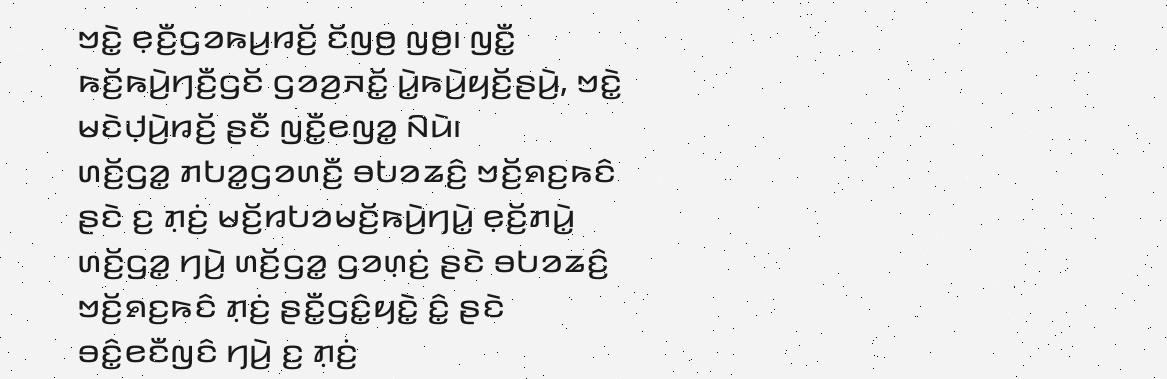ꤠꤢꤧ꤭ ꤕ꤫ꤢꤪ꤬ꤞꤤꤒꤣ꤬ꤙꤢꤩ꤬ ꤢꤩꤜꤥ꤬ ꤜꤥ꤬꤯ ꤜꤢꤪ꤭ ꤒꤢꤩ꤬ꤒꤣꤧ꤬ꤚꤢꤪ꤬ꤞꤢꤩ ꤞꤤꤤ꤬ꤏꤢꤩ꤭ ꤣꤧ꤭ꤒꤣꤧ꤬ꤟꤢꤩ꤬ꤔꤣꤧ꤬, ꤠꤢꤧ꤭ ꤗꤢꤧꤓ꤫ꤣꤧ꤬ꤙꤢꤩ꤬ ꤔꤢꤪ ꤜꤢꤪ꤭ꤕꤜꤤ꤭ ꤡꤣꤧ꤯
ꤛꤢꤩ꤬ꤞꤤ꤭ ꤊꤝꤤ꤭ꤞꤤꤛꤢꤪ꤬ ꤋꤝꤤꤘꤢꤨ꤬ ꤠꤢꤩ꤬ꤎꤢ꤬ꤒꤢꤨ ꤔꤢꤧ ꤢ꤬ ꤊ꤫ꤢꤦ꤬ ꤗꤢꤩ꤬ꤙꤝꤤꤗꤢꤩ꤬ꤒꤣꤧ꤬ꤚꤣꤧ꤭ ꤕ꤫ꤢꤩ꤬ꤊꤣꤧ꤭ ꤛꤢꤩ꤬ꤞꤤ꤭ ꤚꤣꤧ꤬ ꤛꤢꤩ꤬ꤞꤤ꤭ ꤞꤤꤛ꤫ꤢꤦ꤬ ꤔꤢꤧ ꤋꤝꤤꤘꤢꤨ꤬ ꤠꤢꤩ꤬ꤎꤢ꤬ꤒꤢꤨ ꤊ꤫ꤢꤦ꤬ ꤔꤢꤪ꤭ꤞꤢꤨ꤭ꤟꤢꤧ꤭ ꤢꤨ꤭ ꤔꤢꤧ ꤋꤢꤨ꤭ꤕꤢꤪꤜꤢꤨ ꤚꤣꤧ꤬ ꤢ꤬ ꤊ꤫ꤢꤦ꤬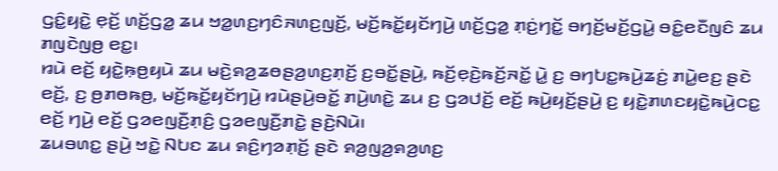ꤞꤢꤨ꤭ꤟꤢꤧ꤭ ꤕ꤫ꤢꤩ꤬ ꤛꤢꤩ꤬ꤞꤤ꤭ ꤘꤣ ꤠꤤ꤭ꤛꤢ꤬ꤚꤢꤨꤏꤛꤢ꤬ꤜꤢꤩ꤬, ꤗꤢꤩ꤬ꤒꤢꤩ꤭ꤟꤢꤩꤚꤣꤧ꤬ ꤛꤢꤩ꤬ꤞꤤ꤭ ꤊ꤫ꤢꤦ꤬ꤚꤢꤩ꤭ ꤋꤚꤢꤩ꤬ꤗꤢꤩ꤬ꤞꤣꤧ꤭ ꤋꤢꤨ꤭ꤕꤢꤪꤜꤢꤨ ꤘꤣ ꤊꤜꤢꤧꤜꤥ꤬ ꤕꤢ꤭꤯
ꤙꤣꤧ ꤕꤢꤩ꤬ ꤟꤢꤧ꤭ꤒ꤫ꤥ꤬ꤟꤣꤧ ꤘꤣ ꤗꤢꤧ꤬ꤎꤤ꤬ꤘꤥꤔꤤ꤬ꤛꤢ꤬ꤊ꤫ꤢꤩ꤬ ꤢ꤬ꤋꤢꤩ꤭ꤔꤣꤧ꤬, ꤒꤢꤩ꤬ꤕ꤫ꤢꤧ꤬ꤒꤢꤩ꤬ꤏꤢꤩ꤭ ꤣꤧ꤭ ꤢ꤬ ꤋꤚꤝꤢ꤭ꤒꤣꤧ꤬ꤘꤢꤦ꤬ ꤊꤣꤧ꤭ꤕꤢ꤬ ꤔꤢꤧ ꤕꤢꤩ꤬, ꤢ꤬ ꤥ꤬ꤊꤥꤒꤥ꤬, ꤗꤢꤩ꤬ꤒꤢꤩ꤭ꤟꤢꤩꤚꤣꤧ꤬ ꤙꤣꤧꤔꤣꤧ꤬ꤋꤢꤩ꤭ ꤊꤣꤧ꤬ꤛꤢꤧ꤭ ꤘꤣ ꤢ꤬ ꤞꤤꤓꤢꤩ꤬ ꤕꤢꤩ꤬ ꤒꤣꤧ꤬ꤟꤢꤩ꤬ꤔꤣꤧ꤬ ꤢ꤬ ꤟꤢꤧ꤭ꤊꤛꤢꤟꤢꤧ꤭ꤒꤣꤧ꤬ꤍꤢ꤭ ꤕꤢꤩ꤬ ꤚꤣꤧ꤬ ꤕꤢꤩ꤬ ꤞꤤꤕꤜꤢꤪ꤬ꤊ꤫ꤢꤨ꤬ ꤞꤤꤕꤜꤢꤪ꤬ꤊꤢꤧ꤭ ꤔꤢꤧ꤬ꤡꤣꤧ꤯
ꤘꤣꤋꤛꤢ꤭ ꤔꤣꤧ꤬ ꤠꤢꤧ꤭ ꤡꤝꤢ ꤘꤣ ꤎꤢꤨ꤬ꤚꤤꤊ꤫ꤢꤩ꤬ ꤔꤢꤧ ꤎꤤ꤬ꤜꤤ꤬ꤎꤤ꤬ꤛꤢ꤬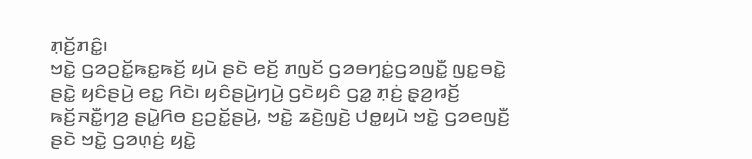ꤊ꤫ꤢꤩ꤬ꤊꤢꤨ꤭꤯
ꤠꤢꤧ꤭ ꤞꤤꤑꤢꤩ꤭ꤒꤢ꤭ꤒꤢꤩ꤬ ꤟꤣꤧ ꤔꤢꤧ ꤕꤢꤩ꤬ ꤊꤜꤢꤩ ꤞꤤꤋꤚꤢꤦ꤭ꤞꤤꤜꤢꤪ꤭ ꤜꤢ꤭ꤋꤢꤧ꤭ ꤔꤢꤧ꤭ ꤟꤢꤨꤔꤣꤧ꤬ ꤕꤢ꤭ ꤖꤢꤧ꤯ ꤟꤢꤨꤔꤣꤧ꤬ꤚꤣꤧ꤬ ꤞꤢꤧꤟꤢꤨ ꤞꤤ꤭ ꤊ꤫ꤢꤦ꤬ ꤔ꤫ꤤ꤬ꤙꤢꤩ꤬ ꤒꤢꤩ꤬ꤏꤢꤪ꤭ꤚꤤ꤬ ꤔꤣꤧ꤭ꤖꤥ ꤢ꤬ꤑꤢꤩ꤭ꤔꤣꤧ꤬, ꤠꤢꤧ꤭ ꤘꤢꤧ꤬ꤜꤢꤧ꤬ ꤓꤥ꤭ꤟꤣꤧ ꤠꤢꤧ꤭ ꤞꤤꤕꤜꤢꤪ꤬ ꤔꤢꤧ ꤠꤢꤧ꤭ ꤞꤤꤛ꤫ꤢꤦ꤬ ꤟꤢꤧ꤭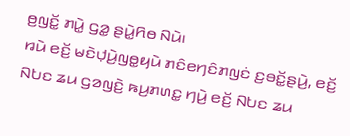ꤥ꤬ꤜꤢꤩ꤭ ꤊꤣꤧ꤭ ꤞꤤ꤭ ꤔꤣꤧ꤭ꤖꤥ ꤡꤣꤧ꤯
ꤙꤣꤧ ꤕꤢꤩ꤬ ꤗꤢꤧꤓ꤫ꤣꤧ꤬ꤜꤥ꤭ꤟꤣꤧ ꤊꤢꤨꤕꤚꤢꤨꤊꤜꤢꤦ ꤢ꤬ꤋꤢꤩ꤭ꤔꤣꤧ꤬, ꤕꤢꤩ꤬ ꤡꤝꤢ ꤘꤣ ꤞꤤꤜꤢꤧ꤬ ꤒꤣ꤬ꤊꤛꤢ꤭ ꤚꤣꤧ꤬ ꤕꤢꤩ꤬ ꤡꤝꤢ ꤘꤣ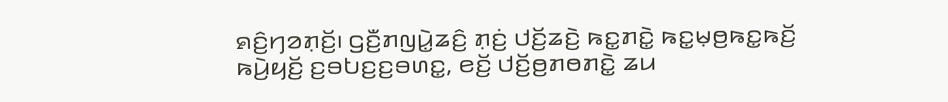ꤎꤢꤨ꤬ꤚꤤꤊ꤫ꤢꤩ꤬꤯ ꤞꤢꤪ꤬ꤊꤜꤣꤧ꤭ꤘꤢꤨ꤬ ꤊ꤫ꤢꤦ꤬ ꤓꤢꤩ꤬ꤘꤢꤧ꤬ ꤒꤢ꤭ꤊꤢꤧ꤭ ꤒꤢ꤭ꤗ꤫ꤥ꤬ꤒꤢ꤭ꤒꤢꤩ꤬ ꤒꤣꤧ꤬ꤟꤢꤩ꤬ ꤢ꤬ꤋꤝꤢ꤬ꤢ꤬ꤋꤛꤢ꤭, ꤕꤢꤩ꤬ ꤓꤢꤩ꤬ꤥ꤬ꤊꤥꤊꤢꤧ꤭ ꤘꤣ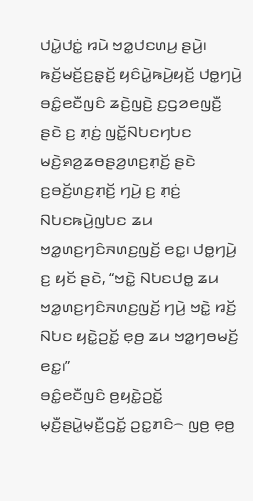ꤓꤣꤧ꤭ꤓꤢꤦ꤭ ꤙꤣꤧ ꤠꤤ꤭ꤓꤢꤛꤣ꤬ ꤔꤣꤧ꤬꤯
ꤒꤢꤩ꤬ꤗꤢꤩ꤬ꤢ꤬ꤔ꤫ꤢꤩ꤬ ꤟꤢꤨꤣꤧ꤭ꤒꤣꤧ꤬ꤟꤢꤩ꤬ ꤓꤥ꤭ꤚꤣꤧ꤬ ꤋꤢꤨ꤭ꤕꤢꤪꤜꤢꤨ ꤘꤢꤧ꤬ꤜꤢꤧ꤬ ꤢ꤬ꤞꤤꤕꤜꤢꤪ꤬ ꤔꤢꤧ ꤢ꤬ ꤊ꤫ꤢꤦ꤬ ꤜꤢꤩ꤭ꤡꤝꤢꤚꤝꤢ ꤗꤢꤧ꤬ꤎꤤ꤬ꤘꤥꤔꤤ꤬ꤛꤢ꤬ꤊ꤫ꤢꤩ꤬ ꤔꤢꤧ ꤢ꤬ꤋꤢꤩ꤬ꤛꤢ꤬ꤊ꤫ꤢꤩ꤬ ꤚꤣꤧ꤬ ꤢ꤬ ꤊ꤫ꤢꤦ꤬ ꤡꤝꤢꤒꤣꤧ꤬ꤜꤝꤢ ꤘꤣ ꤠꤤ꤭ꤛꤢ꤬ꤚꤢꤨꤏꤛꤢ꤬ꤜꤢꤩ꤬ ꤕꤢ꤭꤯ ꤓꤥ꤭ꤚꤣꤧ꤬ ꤢ꤬ ꤟꤢꤩ ꤔꤢꤧ, “ꤠꤢꤧ꤭ ꤡꤝꤢꤓꤥ꤭ ꤘꤣ ꤠꤤ꤭ꤛꤢ꤬ꤚꤢꤨꤏꤛꤢ꤬ꤜꤢꤩ꤬ ꤚꤣꤧ꤬ ꤠꤢꤧ꤭ ꤙꤢꤩ꤬ ꤡꤝꤢ ꤟꤢꤧ꤭ꤑꤢꤩ꤭ ꤕ꤫ꤥ꤬ ꤘꤣ ꤠꤤ꤭ꤚꤥꤗꤢꤩ꤬ ꤕꤢ꤭꤯”
ꤋꤢꤨ꤭ꤕꤢꤪꤜꤢꤨ ꤥ꤬ꤟꤢꤧ꤭ꤑꤢꤩ꤭ ꤗ꤫ꤢꤪ꤬ꤔꤣꤧ꤭ꤗ꤫ꤢꤪ꤬ꤞꤢꤩ꤭ ꤑꤢ꤭ꤊꤢꤨ꤮ ꤜꤥ꤬ ꤕ꤫ꤥ꤬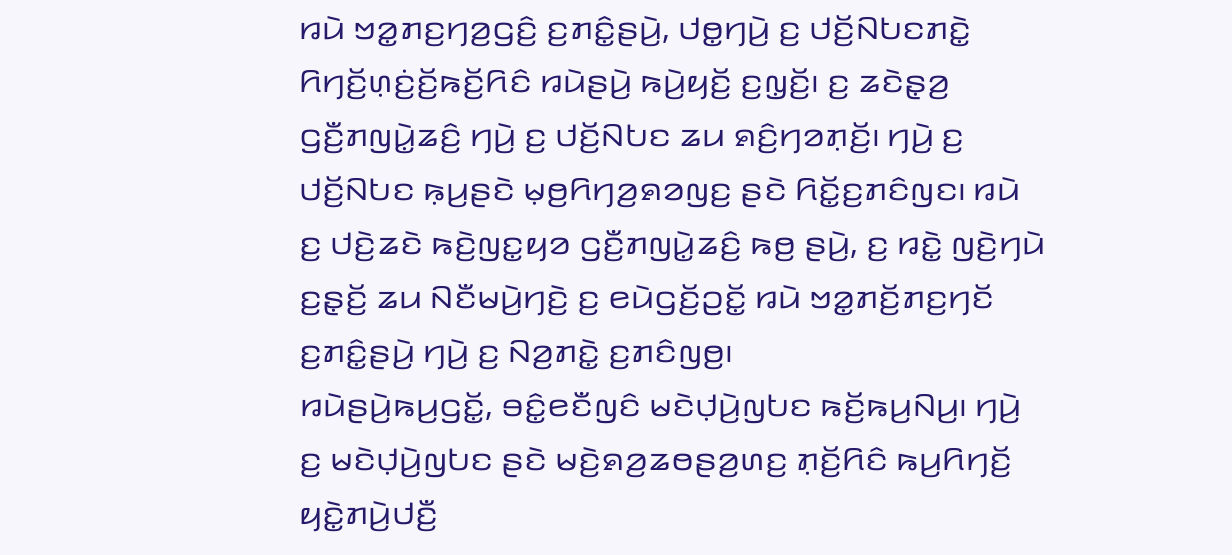ꤙꤣꤧ ꤠꤤ꤭ꤊꤢ꤬ꤚꤤ꤬ꤞꤢꤨ꤬ ꤢ꤬ꤊꤢꤨ꤭ꤔꤣꤧ꤬, ꤓꤥ꤭ꤚꤣꤧ꤬ ꤢ꤬ ꤓꤢꤩ꤬ꤡꤝꤢꤊꤢꤧ꤭ ꤖꤚꤢꤩ꤬ꤛ꤫ꤢꤦ꤬ꤢꤩ꤬ꤒꤢꤩ꤬ꤖꤢꤨ ꤙꤣꤧꤔꤣꤧ꤬ ꤒꤣꤧ꤬ꤟꤢꤩ꤬ ꤢ꤬ꤜ꤫ꤢꤩ꤬꤯ ꤢ꤬ ꤘꤢꤧꤔ꤫ꤤ꤬ ꤞꤢꤪ꤬ꤊꤜꤣꤧ꤭ꤘꤢꤨ꤬ ꤚꤣꤧ꤬ ꤢ꤬ ꤓꤢꤩ꤬ꤡꤝꤢ ꤘꤣ ꤎꤢꤨ꤬ꤚꤤꤊ꤫ꤢꤩ꤬꤯ ꤚꤣꤧ꤬ ꤢ꤬ ꤓꤢꤩ꤬ꤡꤝꤢ ꤒ꤫ꤣ꤬ꤔꤢꤧ ꤗ꤫ꤥ꤬ꤖꤚꤤ꤬ꤎꤤꤜꤢ꤬ ꤔꤢꤧ ꤖꤢꤩ꤭ꤢ꤬ꤊꤢꤨꤜꤢ꤯ ꤙꤣꤧ ꤢ꤬ ꤓꤢꤧ꤬ꤘꤢꤧ ꤒꤢꤧ꤬ꤜꤢ꤭ꤟꤤ ꤞꤢꤪ꤬ꤊꤜꤣꤧ꤭ꤘꤢꤨ꤬ ꤒꤥ꤬ ꤔꤣꤧ꤬, ꤢ꤬ ꤙꤢꤧ꤭ ꤜꤢꤧ꤬ꤚꤣꤧ ꤢ꤬ꤔ꤫ꤢꤩ꤬ ꤘꤣ ꤡꤢꤪꤗꤣꤧ꤬ꤚꤢꤧ꤬ ꤢ꤬ ꤕꤣꤧꤞꤢꤩ꤬ꤑꤢꤩ꤭ ꤙꤣꤧ ꤠꤤ꤭ꤊꤢꤩ꤬ꤊꤢ꤬ꤚꤢꤩ ꤢ꤬ꤊꤢꤨ꤭ꤔꤣꤧ꤬ ꤚꤣꤧ꤬ ꤢ꤬ ꤡꤤ꤬ꤊꤢꤧ꤭ ꤢ꤬ꤊꤢꤨꤜꤥ꤬꤯
ꤙꤣꤧꤔꤣꤧ꤬ꤒꤣ꤬ꤞꤢꤩ꤭, ꤋꤢꤨ꤭ꤕꤢꤪꤜꤢꤨ ꤗꤢꤧꤓ꤫ꤣꤧ꤬ꤜꤝꤢ ꤒꤢꤩ꤬ꤒꤣ꤬ꤡꤣ꤬꤯ ꤚꤣꤧ꤬ ꤢ꤬ ꤗꤢꤧꤓ꤫ꤣꤧ꤬ꤜꤝꤢ ꤔꤢꤧ ꤗꤢꤧ꤬ꤎꤤ꤬ꤘꤥꤔꤤ꤬ꤛꤢ꤬ ꤊ꤫ꤢꤩ꤬ꤖꤢꤨ ꤒꤣ꤬ꤖꤚꤢꤩ꤬ ꤟꤢꤧ꤭ꤊꤣꤧ꤬ꤓꤢꤪ꤬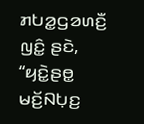ꤊꤝꤤ꤭ꤞꤤꤛꤢꤪ꤬ ꤜꤢꤨ꤭ ꤔꤢꤧ, “ꤟꤢꤧ꤭ꤔꤥ꤭ ꤗꤢꤩ꤬ꤡꤝ꤫ꤢ꤬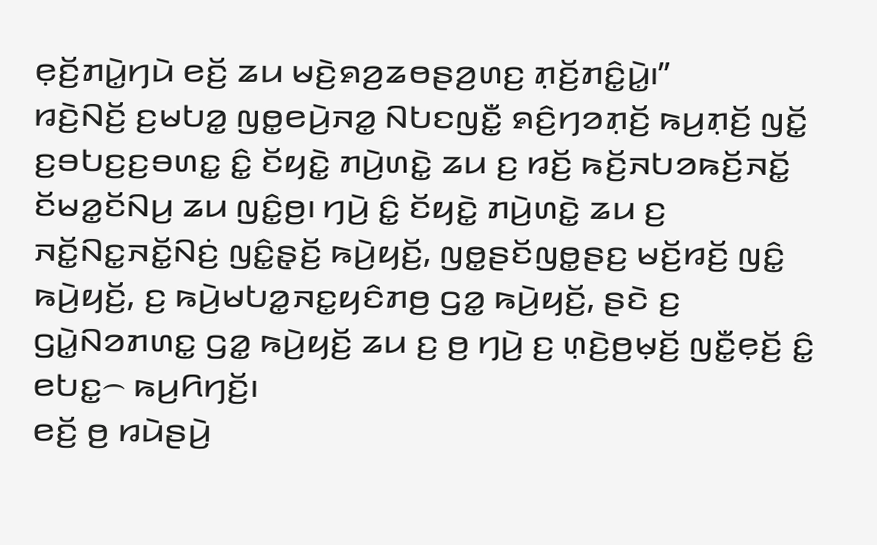ꤕ꤫ꤢꤩ꤬ꤊꤣꤧ꤭ꤚꤣꤧ ꤕꤢꤩ꤬ ꤘꤣ ꤗꤢꤧ꤬ꤎꤤ꤬ꤘꤥꤔꤤ꤬ꤛꤢ꤬ ꤊ꤫ꤢꤩ꤬ꤊꤢꤨ꤭ꤣꤧ꤭꤯”
ꤙꤢꤧ꤬ꤡꤢꤩ꤬ ꤢ꤬ꤗꤝꤤ꤭ ꤜꤥ꤭ꤕꤣꤧ꤬ꤏꤤ꤭ ꤡꤝꤢꤜꤢꤪ꤭ ꤎꤢꤨ꤬ꤚꤤꤊ꤫ꤢꤩ꤬ ꤒꤣ꤬ꤊ꤫ꤢꤩ꤬ ꤜꤢꤩ꤭ ꤢ꤬ꤋꤝꤢ꤬ꤢ꤬ꤋꤛꤢ꤭ ꤢꤨ꤭ ꤢꤩꤟꤢꤧ꤭ ꤊꤣꤧ꤬ꤛꤢꤧ꤭ ꤘꤣ ꤢ꤬ ꤙꤢꤩ꤬ ꤒꤢꤩ꤬ꤏꤝꤤꤒꤢꤩ꤬ꤏꤢꤩ꤭ ꤢꤩꤗꤤ꤭ꤢꤩꤡꤣ꤬ ꤘꤣ ꤜꤢꤨ꤭ꤥ꤬꤯ ꤚꤣꤧ꤬ ꤢꤨ꤭ ꤢꤩꤟꤢꤧ꤭ ꤊꤣꤧ꤬ꤛꤢꤧ꤭ ꤘꤣ ꤢ꤬ ꤏꤢꤩ꤭ꤡꤢ꤭ꤏꤢꤩ꤭ꤡꤢꤦ꤬ ꤜꤢꤨ꤭ꤔ꤫ꤢꤩ꤬ ꤒꤣꤧ꤬ꤟꤢꤩ꤬, ꤜꤥ꤭ꤔꤢꤩꤜꤥ꤭ꤔꤢ꤬ ꤗꤢꤩ꤬ꤙꤢꤩ꤬ ꤜꤢꤨ꤭ ꤒꤣꤧ꤬ꤟꤢꤩ꤬, ꤢ꤬ ꤒꤣꤧ꤬ꤗꤝꤤ꤭ꤏꤢ꤭ꤟꤢꤨꤊꤥ꤬ ꤞꤤ꤭ ꤒꤣꤧ꤬ꤟꤢꤩ꤬, ꤔꤢꤧ ꤢ꤬ ꤞꤣꤧ꤭ꤡꤤꤊꤛꤢ꤭ ꤞꤤ꤭ ꤒꤣꤧ꤬ꤟꤢꤩ꤬ ꤘꤣ ꤢ꤬ ꤥ꤬ ꤚꤣꤧ꤬ ꤢ꤬ ꤛ꤫ꤢꤧ꤬ꤥ꤬ꤗ꤫ꤢꤩ꤬ ꤜꤢꤪ꤭ꤕ꤫ꤢꤩ꤬ ꤢꤨ꤭ ꤕꤝꤢ꤭꤮ ꤒꤣ꤬ꤖꤚꤢꤩ꤬꤯
ꤕꤢꤩ꤬ ꤥ꤬ ꤙꤣꤧꤔꤣꤧ꤬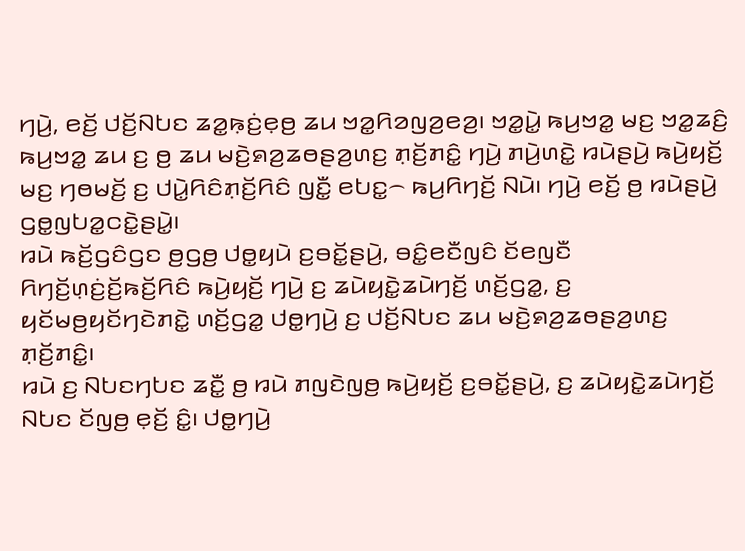ꤚꤣꤧ꤬, ꤕꤢꤩ꤬ ꤓꤢꤩ꤬ꤡꤝꤢ ꤘꤤ꤭ꤒ꤫ꤢꤦ꤬ꤕ꤫ꤥ꤬ ꤘꤣ ꤠꤤ꤭ꤖꤤꤜꤤ꤬ꤕꤤ꤬꤯ ꤠꤤ꤭ꤣꤧ꤭ ꤒꤣ꤬ꤠꤤ꤭ ꤗꤢ꤬ ꤠꤤ꤭ꤘꤢꤨ꤬ ꤒꤣ꤬ꤠꤤ꤭ ꤘꤣ ꤢ꤬ ꤥ꤬ ꤘꤣ ꤗꤢꤧ꤬ꤎꤤ꤬ꤘꤥꤔꤤ꤬ꤛꤢ꤬ ꤊ꤫ꤢꤩ꤬ꤊꤢꤨ꤭ ꤚꤣꤧ꤬ ꤊꤣꤧ꤬ꤛꤢꤧ꤭ ꤙꤣꤧꤔꤣꤧ꤬ ꤒꤣꤧ꤬ꤟꤢꤩ꤬ ꤗꤢ꤬ ꤚꤥꤗꤢꤩ꤬ ꤢ꤬ ꤓꤣꤧ꤭ꤖꤢꤨꤊ꤫ꤢꤩ꤬ꤖꤢꤨ ꤜꤢꤪ꤭ ꤕꤝꤢ꤭꤮ ꤒꤣ꤬ꤖꤚꤢꤩ꤬ ꤡꤣꤧ꤯ ꤚꤣꤧ꤬ ꤕꤢꤩ꤬ ꤥ꤬ ꤙꤣꤧꤔꤣꤧ꤬ ꤞꤥ꤭ꤜꤝꤤ꤭ꤍꤢꤧ꤭ꤔꤣꤧ꤭꤯
ꤙꤣꤧ ꤒꤢꤩ꤬ꤞꤢꤨꤞꤢ ꤥ꤬ꤞꤥ꤬ ꤓꤥ꤭ꤟꤣꤧ ꤢ꤬ꤋꤢꤩ꤭ꤔꤣꤧ꤬, ꤋꤢꤨ꤭ꤕꤢꤪꤜꤢꤨ ꤢꤩꤕꤜꤢꤪ ꤖꤚꤢꤩ꤬ꤛ꤫ꤢꤦ꤬ꤢꤩ꤬ꤒꤢꤩ꤬ꤖꤢꤨ ꤒꤣꤧ꤬ꤟꤢꤩ꤬ ꤚꤣꤧ꤬ ꤢ꤬ ꤘꤣꤧꤟꤢꤧ꤭ꤘꤣꤧꤚꤢꤩ꤬ ꤛꤢꤩ꤬ꤞꤤ꤭, ꤢ꤬ ꤟꤢꤩꤗꤥ꤬ꤟꤢꤩꤚꤢꤧꤊꤢꤧ꤭ ꤛꤢꤩ꤬ꤞꤤ꤭ ꤓꤥ꤭ꤚꤣꤧ꤬ ꤢ꤬ ꤓꤢꤩ꤬ꤡꤝꤢ ꤘꤣ ꤗꤢꤧ꤬ꤎꤤ꤬ꤘꤥꤔꤤ꤬ꤛꤢ꤬ ꤊ꤫ꤢꤩ꤬ꤊꤢꤨ꤭꤯
ꤙꤣꤧ ꤢ꤬ ꤡꤝꤢꤚꤝꤢ ꤘꤢꤪ꤭ ꤥ꤬ ꤙꤣꤧ ꤊꤜꤢꤧꤜꤥ꤬ ꤒꤣꤧ꤬ꤟꤢꤩ꤬ ꤢ꤬ꤋꤢꤩ꤭ꤔꤣꤧ꤬, ꤢ꤬ ꤘꤣꤧꤟꤢꤧ꤭ꤘꤣꤧꤚꤢꤩ꤬ ꤡꤝꤢ ꤢꤩꤜꤥ꤬ ꤕ꤫ꤢꤩ꤬ ꤢꤨ꤭꤯ ꤓꤥ꤭ꤚꤣꤧ꤬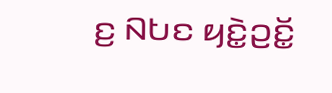ꤢ꤬ ꤡꤝꤢ ꤟꤢꤧ꤭ꤑꤢꤩ꤭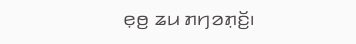ꤕ꤫ꤥ꤬ ꤘꤣ ꤊꤚꤤꤊ꤫ꤢꤩ꤬꤯